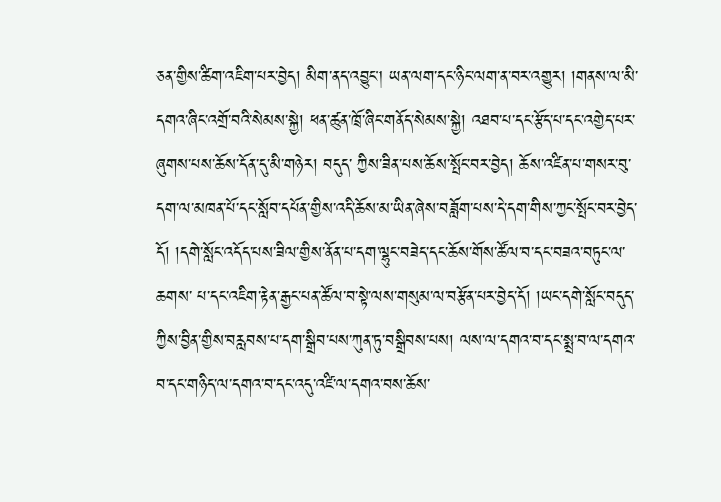ཅན་གྱིས་ཚིག་འཇིག་པར་བྱེད། མིག་ནད་འབྱུང། ཡན་ལག་དང་ཉིང་ལག་ན་བར་འགྱུར། །གནས་ལ་མི་དགའ་ཞིང་འགྲོ་བའི་སེམས་སྐྱེ། ཕན་ཚུན་ཁྲོ་ཞིང་གནོད་སེམས་སྐྱེ། འཐབ་པ་དང་རྩོད་པ་དང་འགྱེད་པར་ཞུགས་པས་ཆོས་དོན་དུ་མི་གཉེར། བདུད་ ཀྱིས་ཟིན་པས་ཆོས་སྤོང་བར་བྱེད། ཆོས་འཛིན་པ་གསར་བུ་དག་ལ་མཁན་པོ་དང་སློབ་དཔོན་གྱིས་འདི་ཆོས་མ་ཡིན་ཞེས་བཟློག་པས་དེ་དག་གིས་ཀྱང་སྤོང་བར་བྱེད་དོ། །དགེ་སློང་འདོད་པས་ཟིལ་གྱིས་ནོན་པ་དག་ལྷུང་བཟེད་དང་ཆོས་གོས་ཚོལ་བ་དང་བཟའ་བཏུང་ལ་ཆགས་ པ་དང་འཇིག་རྟེན་རྒྱང་པན་ཚོལ་བ་སྟེ་ལས་གསུམ་ལ་བརྩོན་པར་བྱེད་དོ། །ཡང་དགེ་སློང་བདུད་ཀྱིས་བྱིན་གྱིས་བརླབས་པ་དག་སྒྲིབ་པས་ཀུན་ཏུ་བསྒྲིབས་པས། ལས་ལ་དགའ་བ་དང་སྨྲ་བ་ལ་དགའ་བ་དང་གཉིད་ལ་དགའ་བ་དང་འདུ་འཛི་ལ་དགའ་བས་ཆོས་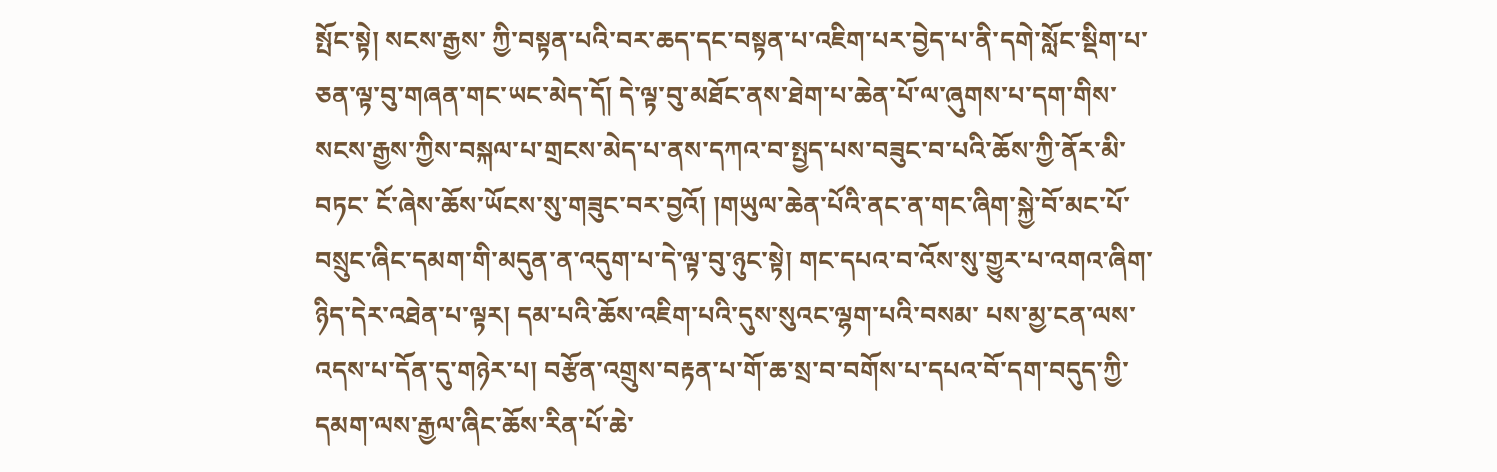སྤོང་སྟེ། སངས་རྒྱས་ ཀྱི་བསྟན་པའི་བར་ཆད་དང་བསྟན་པ་འཇིག་པར་བྱེད་པ་ནི་དགེ་སློང་སྡིག་པ་ཅན་ལྟ་བུ་གཞན་གང་ཡང་མེད་དོ། དེ་ལྟ་བུ་མཐོང་ནས་ཐེག་པ་ཆེན་པོ་ལ་ཞུགས་པ་དག་གིས་སངས་རྒྱས་ཀྱིས་བསྐལ་པ་གྲངས་མེད་པ་ནས་དཀའ་བ་སྤྱད་པས་བཟུང་བ་པའི་ཆོས་ཀྱི་ནོར་མི་བཏང་ ངོ་ཞེས་ཆོས་ཡོངས་སུ་གཟུང་བར་བྱའོ། །གཡུལ་ཆེན་པོའི་ནང་ན་གང་ཞིག་སྐྱེ་བོ་མང་པོ་བསྲུང་ཞིང་དམག་གི་མདུན་ན་འདུག་པ་དེ་ལྟ་བུ་ཉུང་སྟེ། གང་དཔའ་བ་འོས་སུ་གྱུར་པ་འགའ་ཞིག་ཉིད་དེར་འཐེན་པ་ལྟར། དམ་པའི་ཆོས་འཇིག་པའི་དུས་སུའང་ལྷག་པའི་བསམ་ པས་མྱ་ངན་ལས་འདས་པ་དོན་དུ་གཉེར་པ། བརྩོན་འགྲུས་བརྟན་པ་གོ་ཆ་སྲ་བ་བགོས་པ་དཔའ་བོ་དག་བདུད་ཀྱི་དམག་ལས་རྒྱལ་ཞིང་ཆོས་རིན་པོ་ཆེ་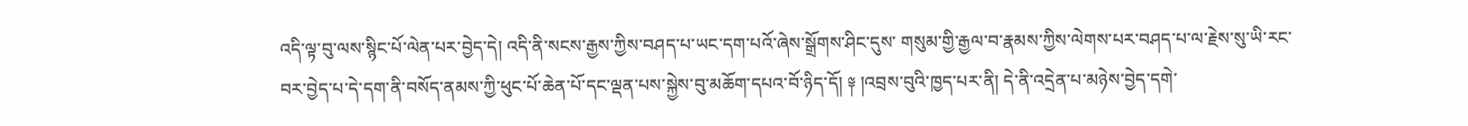འདི་ལྟ་བུ་ལས་སྙིང་པོ་ལེན་པར་བྱེད་དེ། འདི་ནི་སངས་རྒྱས་ཀྱིས་བཤད་པ་ཡང་དག་པའོ་ཞེས་སྒྲོགས་ཤིང་དུས་ གསུམ་གྱི་རྒྱལ་བ་རྣམས་ཀྱིས་ལེགས་པར་བཤད་པ་ལ་རྗེས་སུ་ཡི་རང་བར་བྱེད་པ་དེ་དག་ནི་བསོད་ནམས་ཀྱི་ཕུང་པོ་ཆེན་པོ་དང་ལྡན་པས་སྐྱེས་བུ་མཆོག་དཔའ་བོ་ཉིད་དོ། ༈ །འབྲས་བུའི་ཁྱད་པར་ནི། དེ་ནི་འདྲེན་པ་མཉེས་བྱེད་དགེ་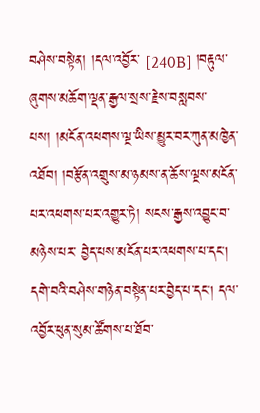བཤེས་བསྟེན། །དལ་འབྱོར་ [240B] །བརྟུལ་ཞུགས་མཆོག་ལྡན་རྒྱལ་སྲས་རྗེས་བསླབས་པས། །མངོན་འཕགས་ལྔ་ཡིས་མྱུར་བར་ཀུན་མཁྱེན་འཐོབ། །བརྩོན་འགྲུས་མ་ཉམས་ན་ཆོས་ལྔས་མངོན་པར་འཕགས་པར་འགྱུར་ཏེ། སངས་རྒྱས་འབྱུང་བ་མཉེས་པར་ བྱེད་པས་མངོན་པར་འཕགས་པ་དང། དགེ་བའི་བཤེས་གཉེན་བསྟེན་པར་བྱེད་པ་དང། དལ་འབྱོར་ཕུན་སུམ་ཚོགས་པ་ཐོབ་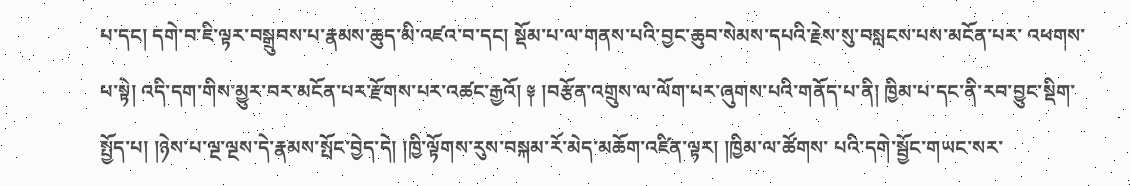པ་དང། དགེ་བ་ཇི་ལྟར་བསྒྲུབས་པ་རྣམས་ཆུད་མི་འཛའ་བ་དང། སྡོམ་པ་ལ་གནས་པའི་བྱང་ཆུབ་སེམས་དཔའི་རྗེས་སུ་བསླངས་པས་མངོན་པར་ འཕགས་པ་སྟེ། འདི་དག་གིས་མྱུར་བར་མངོན་པར་རྫོགས་པར་འཚང་རྒྱའོ། ༈ །བརྩོན་འགྲུས་ལ་ལོག་པར་ཞུགས་པའི་གནོད་པ་ནི། ཁྱིམ་པ་དང་ནི་རབ་བྱུང་སྡིག་སྤྱོད་པ། །ཉེས་པ་ལྔ་ལྔས་དེ་རྣམས་སྤོང་བྱེད་དེ། །ཁྱི་ལྟོགས་རུས་བསྐམ་རོ་མེད་མཆོག་འཛིན་ལྟར། །ཁྱིམ་ལ་ཚོགས་ པའི་དགེ་སྦྱོང་གཡང་སར་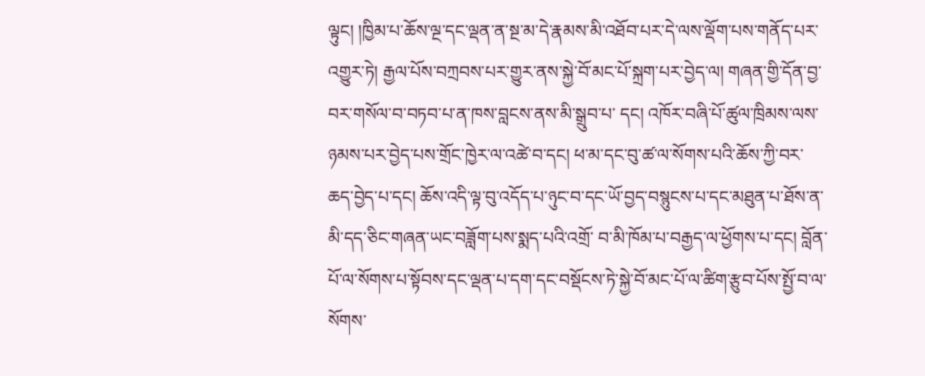ལྟུང། །ཁྱིམ་པ་ཆོས་ལྔ་དང་ལྡན་ན་སྔ་མ་དེ་རྣམས་མི་འཐོབ་པར་དེ་ལས་ལྡོག་པས་གནོད་པར་འགྱུར་ཏེ། རྒྱལ་པོས་བཀྲབས་པར་གྱུར་ནས་སྐྱེ་བོ་མང་པོ་སྐྲག་པར་བྱེད་ལ། གཞན་གྱི་དོན་བྱ་བར་གསོལ་བ་བཏབ་པ་ན་ཁས་བླངས་ནས་མི་སྒྲུབ་པ་ དང། འཁོར་བཞི་པོ་ཚུལ་ཁྲིམས་ལས་ཉམས་པར་བྱེད་པས་གྲོང་ཁྱེར་ལ་འཚེ་བ་དང། ཕ་མ་དང་བུ་ཚ་ལ་སོགས་པའི་ཆོས་ཀྱི་བར་ཆད་བྱེད་པ་དང། ཆོས་འདི་ལྟ་བུ་འདོད་པ་ཉུང་བ་དང་ཡོ་བྱད་བསྙུངས་པ་དང་མཐུན་པ་ཐོས་ན་མི་དད་ཅིང་གཞན་ཡང་བཟློག་པས་སྨད་པའི་འགྲོ་ བ་མི་ཁོམ་པ་བརྒྱད་ལ་ཕྱོགས་པ་དང། བློན་པོ་ལ་སོགས་པ་སྟོབས་དང་ལྡན་པ་དག་དང་བསྡོངས་ཏེ་སྐྱེ་བོ་མང་པོ་ལ་ཚིག་རྩུབ་པོས་སྤྱོ་བ་ལ་སོགས་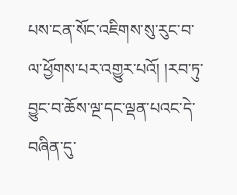པས་ངན་སོང་འཇིགས་སུ་རུང་བ་ལ་ཕྱོགས་པར་འགྱུར་པའོ། །རབ་ཏུ་བྱུང་བ་ཆོས་ལྔ་དང་ལྡན་པའང་དེ་བཞིན་དུ་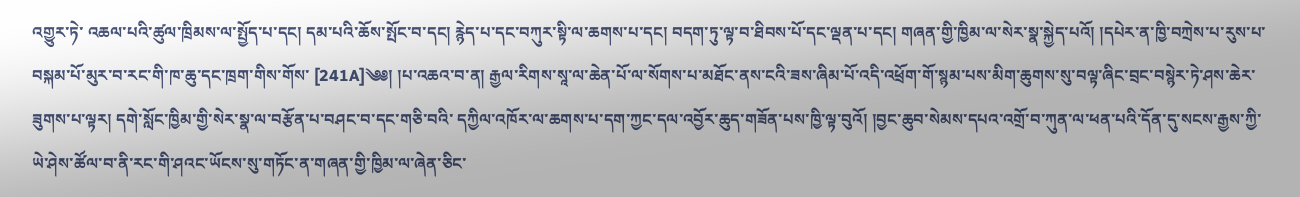འགྱུར་ཏེ་ འཆལ་པའི་ཚུལ་ཁྲིམས་ལ་སྤྱོད་པ་དང། དམ་པའི་ཆོས་སྤོང་བ་དང། རྙེད་པ་དང་བཀུར་སྟི་ལ་ཆགས་པ་དང། བདག་ཏུ་ལྟ་བ་ཐིབས་པོ་དང་ལྡན་པ་དང། གཞན་གྱི་ཁྱིམ་ལ་སེར་སྣ་སྐྱེད་པའོ། །དཔེར་ན་ཁྱི་བཀྲེས་པ་རུས་པ་བསྐམ་པོ་མུར་བ་རང་གི་ཁ་ཆུ་དང་ཁྲག་གིས་གོས་ [241A]༄༅། །པ་འཆའ་བ་ན། རྒྱལ་རིགས་སཱ་ལ་ཆེན་པོ་ལ་སོགས་པ་མཐོང་ནས་ངའི་ཟས་ཞིམ་པོ་འདི་འཕྲོག་གོ་སྙམ་པས་མིག་ཆུགས་སུ་བལྟ་ཞིང་བྲང་བསྙེར་ཏེ་ཤས་ཆེར་ཟུགས་པ་ལྟར། དགེ་སློང་ཁྱིམ་གྱི་སེར་སྣ་ལ་བརྩོན་པ་བཤང་བ་དང་གཅི་བའི་ དཀྱིལ་འཁོར་ལ་ཆགས་པ་དག་ཀྱང་དལ་འབྱོར་ཆུད་གཟོན་པས་ཁྱི་ལྟ་བུའོ། །བྱང་ཆུབ་སེམས་དཔའ་འགྲོ་བ་ཀུན་ལ་ཕན་པའི་དོན་དུ་སངས་རྒྱས་ཀྱི་ཡེ་ཤེས་ཚོལ་བ་ནི་རང་གི་ཤའང་ཡོངས་སུ་གཏོང་ན་གཞན་གྱི་ཁྱིམ་ལ་ཞེན་ཅིང་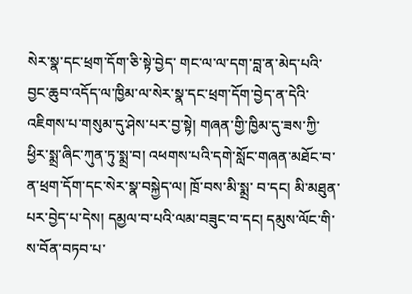སེར་སྣ་དང་ཕྲག་དོག་ཅི་སྟེ་བྱེད་ གང་ལ་ལ་དག་བླ་ན་མེད་པའི་བྱང་ཆུབ་འདོད་ལ་ཁྱིམ་ལ་སེར་སྣ་དང་ཕྲག་དོག་བྱེད་ན་དེའི་འཇིགས་པ་གསུམ་དུ་ཤེས་པར་བྱ་སྟེ། གཞན་གྱི་ཁྱིམ་དུ་ཟས་ཀྱི་ཕྱིར་སྨྲ་ཞིང་ཀུན་ཏུ་སྨྲ་བ། འཕགས་པའི་དགེ་སློང་གཞན་མཐོང་བ་ན་ཕྲག་དོག་དང་སེར་སྣ་བསྐྱེད་ལ། ཁྲོ་བས་མི་སྨྲ་ བ་དང། མི་མཐུན་པར་བྱེད་པ་དེས། དམྱལ་བ་པའི་ལམ་བཟུང་བ་དང། དམུས་ལོང་གི་ས་བོན་བཏབ་པ་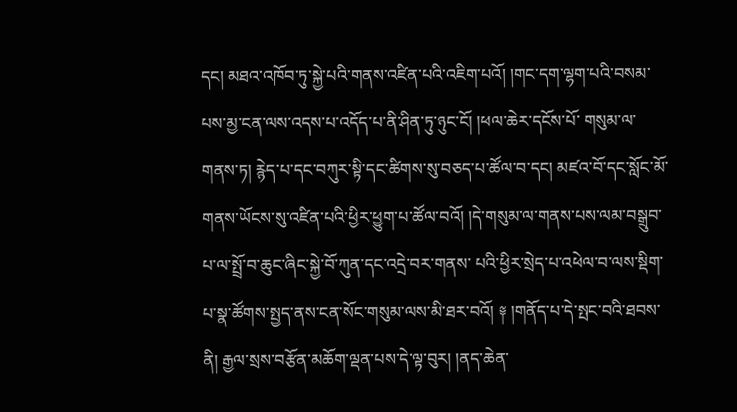དང། མཐའ་འཁོབ་ཏུ་སྐྱེ་པའི་གནས་འཛིན་པའི་འཇིག་པའོ། །གང་དག་ལྷག་པའི་བསམ་པས་མྱ་ངན་ལས་འདས་པ་འདོད་པ་ནི་ཤིན་ཏུ་ཉུང་ངོ། །ཕལ་ཆེར་དངོས་པོ་ གསུམ་ལ་གནས་ཏ། རྙེད་པ་དང་བཀུར་སྟི་དང་ཚིགས་སུ་བཅད་པ་ཚོལ་བ་དང། མཛའ་བོ་དང་སློང་མོ་ གནས་ཡོངས་སུ་འཛིན་པའི་ཕྱིར་ཕྱུག་པ་ཚོལ་བའོ། །དེ་གསུམ་ལ་གནས་པས་ལམ་བསྒྲུབ་པ་ལ་སྤྲོ་བ་ཆུང་ཞིང་སྐྱེ་བོ་ཀུན་དང་འདྲེ་བར་གནས་ པའི་ཕྱིར་སྲེད་པ་འཕེལ་བ་ལས་སྡིག་པ་སྣ་ཚོགས་སྤྱད་ནས་ངན་སོང་གསུམ་ལས་མི་ཐར་བའོ། ༈ །གནོད་པ་དེ་སྤང་བའི་ཐབས་ནི། རྒྱལ་སྲས་བརྩོན་མཆོག་ལྡན་པས་དེ་ལྟ་བུར། །ནད་ཆེན་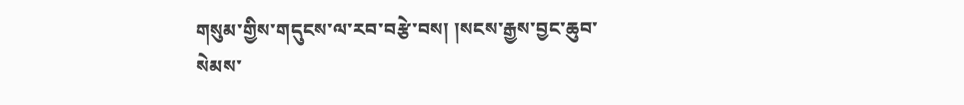གསུམ་གྱིས་གདུངས་ལ་རབ་བརྩེ་བས། །སངས་རྒྱས་བྱང་ཆུབ་སེམས་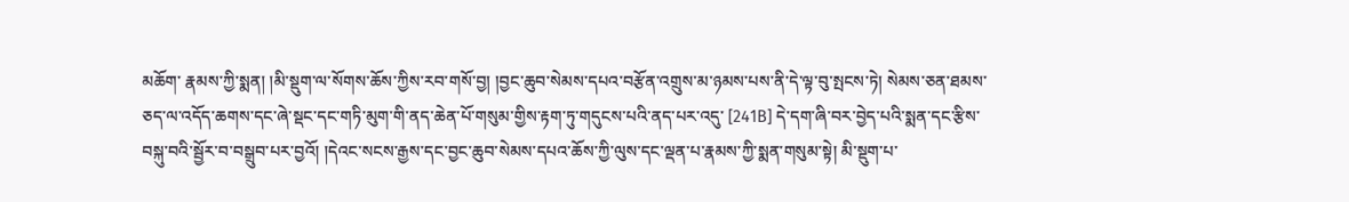མཆོག་ རྣམས་ཀྱི་སྨན། །མི་སྡུག་ལ་སོགས་ཆོས་ཀྱིས་རབ་གསོ་བྱ། །བྱང་ཆུབ་སེམས་དཔའ་བརྩོན་འགྲུས་མ་ཉམས་པས་ནི་དེ་ལྟ་བུ་སྤངས་ཏེ། སེམས་ཅན་ཐམས་ཅད་ལ་འདོད་ཆགས་དང་ཞེ་སྡང་དང་གཏི་མུག་གི་ནད་ཆེན་པོ་གསུམ་གྱིས་རྟག་ཏུ་གདུངས་པའི་ནད་པར་འདུ་ [241B] དེ་དག་ཞི་བར་བྱེད་པའི་སྨན་དང་རྩིས་བསྐུ་བའི་སྦྱོར་བ་བསྒྲུབ་པར་བྱའོ། །དེའང་སངས་རྒྱས་དང་བྱང་ཆུབ་སེམས་དཔའ་ཆོས་ཀྱི་ལུས་དང་ལྡན་པ་རྣམས་ཀྱི་སྨན་གསུམ་སྟེ། མི་སྡུག་པ་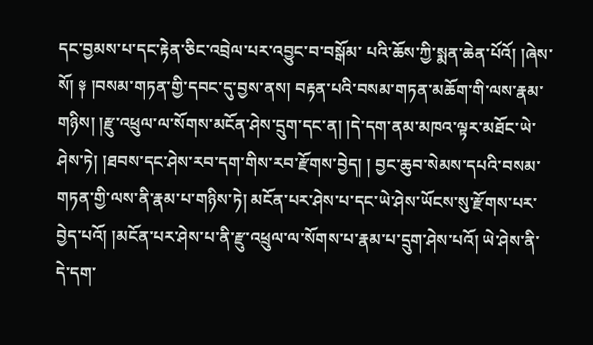དང་བྱམས་པ་དང་རྟེན་ཅིང་འབྲེལ་པར་འབྱུང་བ་བསྒོམ་ པའི་ཆོས་ཀྱི་སྨན་ཆེན་པོའོ། །ཞེས་སོ། ༈ །བསམ་གཏན་གྱི་དབང་དུ་བྱས་ནས། བརྟན་པའི་བསམ་གཏན་མཆོག་གི་ལས་རྣམ་གཉིས། །རྫུ་འཕྲུལ་ལ་སོགས་མངོན་ཤེས་དྲུག་དང་ན། །དེ་དག་ནམ་མཁའ་ལྟར་མཐོང་ཡེ་ཤེས་ཏེ། །ཐབས་དང་ཤེས་རབ་དག་གིས་རབ་རྫོགས་བྱེད། ། བྱང་ཆུབ་སེམས་དཔའི་བསམ་གཏན་གྱི་ལས་ནི་རྣམ་པ་གཉིས་ཏེ། མངོན་པར་ཤེས་པ་དང་ཡེ་ཤེས་ཡོངས་སུ་རྫོགས་པར་བྱེད་པའོ། །མངོན་པར་ཤེས་པ་ནི་རྫུ་འཕྲུལ་ལ་སོགས་པ་རྣམ་པ་དྲུག་ཤེས་པའོ། ཡེ་ཤེས་ནི་དེ་དག་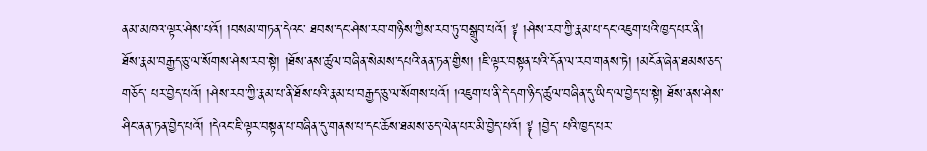ནམ་མཁའ་ལྟར་ཤེས་པའོ། །བསམ་གཏན་དེའང་ ཐབས་དང་ཤེས་རབ་གཉིས་ཀྱིས་རབ་ཏུ་བསྒྲུབ་པའོ། ༈ །ཤེས་རབ་ཀྱི་རྣམ་པ་དང་འཇུག་པའི་ཁྱད་པར་ནི། ཐོས་རྣམ་བརྒྱད་ཅུ་ལ་སོགས་ཤེས་རབ་སྟེ། །ཐོས་ནས་ཚུལ་བཞིན་སེམས་དཔའི་ནན་ཏན་གྱིས། །ཇི་ལྟར་བསྟན་པའི་དོན་ལ་རབ་གནས་ཏེ། །མངོན་ཞེན་ཐམས་ཅད་གཅོད་ པར་བྱེད་པའོ། །ཤེས་རབ་ཀྱི་རྣམ་པ་ནི་ཐོས་པའི་རྣམ་པ་བརྒྱད་ཅུ་ལ་སོགས་པའོ། །འཇུག་པ་ནི་དེ་དག་ཉིད་ཚུལ་བཞིན་དུ་ཡིད་ལ་བྱེད་པ་སྟེ། ཐོས་ནས་ཤེས་ཤིང་ནན་ཏན་བྱེད་པའོ། །དེའང་ཇི་ལྟར་བསྟན་པ་བཞིན་དུ་གནས་པ་དང་ཆོས་ཐམས་ཅད་ལེན་པར་མི་བྱེད་པའོ། ༈ །བྱེད་ པའི་ཁྱད་པར་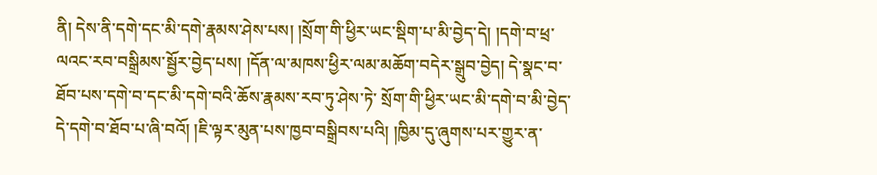ནི། དེས་ནི་དགེ་དང་མི་དགེ་རྣམས་ཤེས་པས། །སྲོག་གི་ཕྱིར་ཡང་སྡིག་པ་མི་བྱེད་དེ། །དགེ་བ་ཕྲ་ལའང་རབ་བསྒྲིམས་སྦྱོར་བྱེད་པས། །དོན་ལ་མཁས་ཕྱིར་ལམ་མཆོག་བདེར་སྒྲུབ་བྱེད། དེ་སྣང་བ་ཐོབ་པས་དགེ་བ་དང་མི་དགེ་བའི་ཆོས་རྣམས་རབ་ཏུ་ཤེས་ཏེ་ སྲོག་གི་ཕྱིར་ཡང་མི་དགེ་བ་མི་བྱེད་དེ་དགེ་བ་ཐོབ་པ་ཞི་བའོ། །ཇི་ལྟར་མུན་པས་ཁྱབ་བསྒྲིབས་པའི། །ཁྱིམ་དུ་ཞུགས་པར་གྱུར་ན་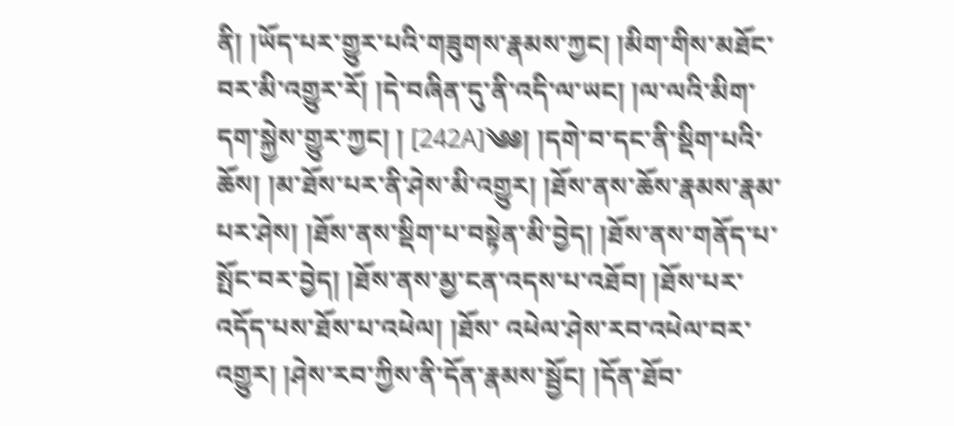ནི། །ཡོད་པར་གྱུར་པའི་གཟུགས་རྣམས་ཀྱང། །མིག་གིས་མཐོང་བར་མི་འགྱུར་རོ། །དེ་བཞིན་དུ་ནི་འདི་ལ་ཡང། །ལ་ལའི་མིག་དག་སྐྱེས་གྱུར་ཀྱང། ། [242A]༄༅། །དགེ་བ་དང་ནི་སྡིག་པའི་ཆོས། །མ་ཐོས་པར་ནི་ཤེས་མི་འགྱུར། །ཐོས་ནས་ཆོས་རྣམས་རྣམ་པར་ཤེས། །ཐོས་ནས་སྡིག་པ་བསྟེན་མི་བྱེད། །ཐོས་ནས་གནོད་པ་སྤོང་བར་བྱེད། །ཐོས་ནས་མྱ་ངན་འདས་པ་འཐོབ། །ཐོས་པར་འདོད་པས་ཐོས་པ་འཕེལ། །ཐོས་ འཕེལ་ཤེས་རབ་འཕེལ་བར་འགྱུར། །ཤེས་རབ་ཀྱིས་ནི་དོན་རྣམས་སྦྱོང། །དོན་ཐོབ་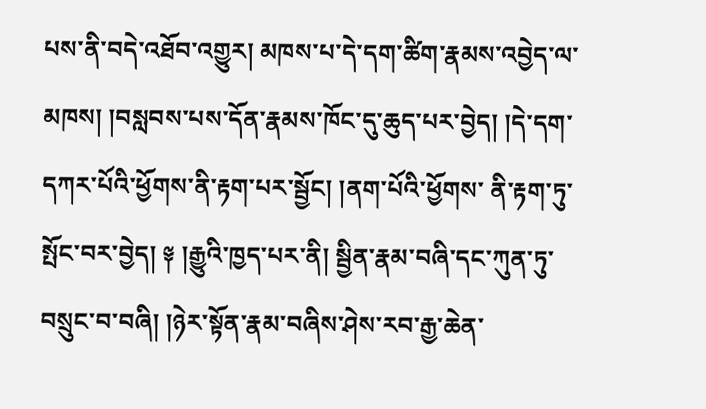པས་ནི་བདེ་འཐོབ་འགྱུར། མཁས་པ་དེ་དག་ཚིག་རྣམས་འབྱེད་ལ་མཁས། །བསླབས་པས་དོན་རྣམས་ཁོང་དུ་ཆུད་པར་བྱེད། །དེ་དག་དཀར་པོའི་ཕྱོགས་ནི་རྟག་པར་སྦྱོང། །ནག་པོའི་ཕྱོགས་ ནི་རྟག་ཏུ་སྤོང་བར་བྱེད། ༈ །རྒྱུའི་ཁྱད་པར་ནི། སྦྱིན་རྣམ་བཞི་དང་ཀུན་ཏུ་བསྲུང་བ་བཞི། །ཉེར་སྟོན་རྣམ་བཞིས་ཤེས་རབ་རྒྱ་ཆེན་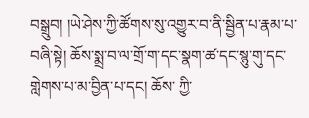བསྒྲུབ། །ཡེ་ཤེས་ཀྱི་ཚོགས་སུ་འགྱུར་བ་ནི་སྦྱིན་པ་རྣམ་པ་བཞི་སྟེ། ཆོས་སྨྲ་བ་ལ་གྲོ་ག་དང་སྣག་ཚ་དང་སྙུ་གུ་དང་གླེགས་པ་མ་བྱིན་པ་དང། ཆོས་ ཀྱི་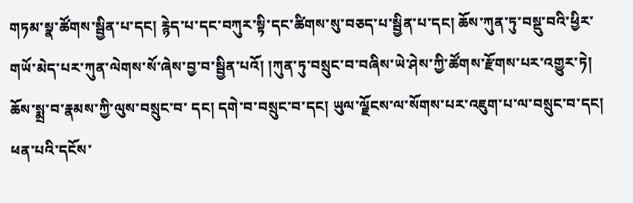གཏམ་སྣ་ཚོགས་སྦྱིན་པ་དང། རྙེད་པ་དང་བཀུར་སྟི་དང་ཚིགས་སུ་བཅད་པ་སྦྱིན་པ་དང། ཆོས་ཀུན་ཏུ་བསྡུ་བའི་ཕྱིར་གཡོ་མེད་པར་ཀུན་ལེགས་སོ་ཞེས་བྱ་བ་སྦྱིན་པའོ། །ཀུན་ཏུ་བསྲུང་བ་བཞིས་ཡེ་ཤེས་ཀྱི་ཚོགས་རྫོགས་པར་འགྱུར་ཏེ། ཆོས་སྨྲ་བ་རྣམས་ཀྱི་ལུས་བསྲུང་བ་ དང། དགེ་བ་བསྲུང་བ་དང། ཡུལ་ལྗོངས་ལ་སོགས་པར་འཇུག་པ་ལ་བསྲུང་བ་དང། ཕན་པའི་དངོས་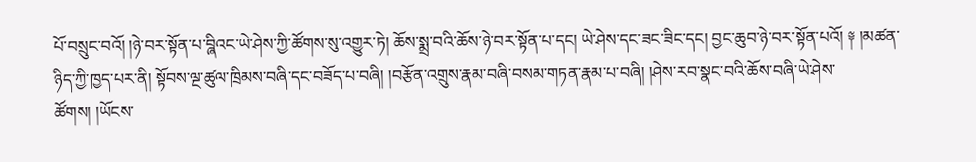པོ་བསྲུང་བའོ། །ཉེ་བར་སྟོན་པ་བྮིའང་ཡེ་ཤེས་ཀྱི་ཚོགས་སུ་འགྱུར་ཏེ། ཆོས་སྨྲ་བའི་ཆོས་ཉེ་བར་སྟོན་པ་དང། ཡེ་ཤེས་དང་ཟང་ཟིང་དང། བྱང་ཆུབ་ཉེ་བར་སྟོན་པའོ། ༈ །མཚན་ ཉིད་ཀྱི་ཁྱད་པར་ནི། སྟོབས་ལྔ་ཚུལ་ཁྲིམས་བཞི་དང་བཟོད་པ་བཞི། །བརྩོན་འགྲུས་རྣམ་བཞི་བསམ་གཏན་རྣམ་པ་བཞི། །ཤེས་རབ་སྣང་བའི་ཆོས་བཞི་ཡེ་ཤེས་ཚོགས། །ཡོངས་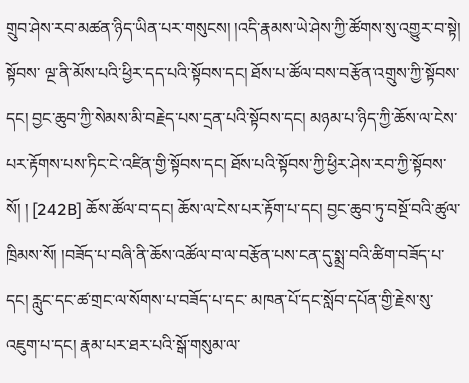གྲུབ་ཤེས་རབ་མཚན་ཉིད་ཡིན་པར་གསུངས། །འདི་རྣམས་ཡེ་ཤེས་ཀྱི་ཚོགས་སུ་འགྱུར་བ་སྟེ། སྟོབས་ ལྔ་ནི་མོས་པའི་ཕྱིར་དད་པའི་སྟོབས་དང། ཐོས་པ་ཚོལ་བས་བརྩོན་འགྲུས་ཀྱི་སྟོབས་དང། བྱང་ཆུབ་ཀྱི་སེམས་མི་བརྗེད་པས་དྲན་པའི་སྟོབས་དང། མཉམ་པ་ཉིད་ཀྱི་ཆོས་ལ་ངེས་པར་རྟོགས་པས་ཏིང་ངེ་འཛིན་གྱི་སྟོབས་དང། ཐོས་པའི་སྟོབས་ཀྱི་ཕྱིར་ཤེས་རབ་ཀྱི་སྟོབས་སོ། ། [242B] ཆོས་ཚོལ་བ་དང། ཆོས་ལ་ངེས་པར་རྟོག་པ་དང། བྱང་ཆུབ་ཏུ་བསྔོ་བའི་ཚུལ་ཁྲིམས་སོ། །བཟོད་པ་བཞི་ནི་ཆོས་འཚོལ་བ་ལ་བརྩོན་པས་ངན་དུ་སྨྲ་བའི་ཚིག་བཟོད་པ་དང། རླུང་དང་ཚ་གྲང་ལ་སོགས་པ་བཟོད་པ་དང་ མཁན་པོ་དང་སློབ་དཔོན་གྱི་རྗེས་སུ་འཇུག་པ་དང། རྣམ་པར་ཐར་པའི་སྒོ་གསུམ་ལ་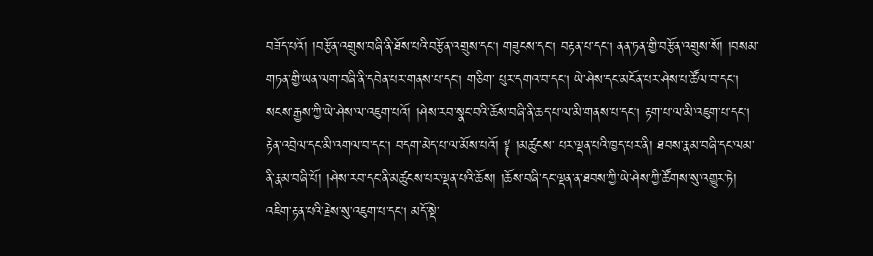བཟོད་པའོ། །བརྩོན་འགྲུས་བཞི་ནི་ཐོས་པའི་བརྩོན་འགྲུས་དང། གཟུངས་དང། བརྟན་པ་དང། ནན་ཏན་གྱི་བརྩོན་འགྲུས་སོ། །བསམ་གཏན་གྱི་ཡན་ལག་བཞི་ནི་དབེན་པར་གནས་པ་དང། གཅིག་ པུར་དགའ་བ་དང། ཡེ་ཤེས་དང་མངོན་པར་ཤེས་པ་ཚོལ་བ་དང། སངས་རྒྱས་ཀྱི་ཡེ་ཤེས་ལ་འཇུག་པའོ། །ཤེས་རབ་སྣང་བའི་ཆོས་བཞི་ནི་ཆད་པ་ལ་མི་གནས་པ་དང། རྟག་པ་ལ་མི་འཇུག་པ་དང། རྟེན་འབྲེལ་དང་མི་འགལ་བ་དང། བདག་མེད་པ་ལ་མོས་པའོ། ༈ །མཚུངས་ པར་ལྡན་པའི་ཁྱད་པར་ནི། ཐབས་རྣམ་བཞི་དང་ལམ་ནི་རྣམ་བཞི་པོ། །ཤེས་རབ་དང་ནི་མཚུངས་པར་ལྡན་པའི་ཆོས། །ཆོས་བཞི་དང་ལྡན་ན་ཐབས་ཀྱི་ཡེ་ཤེས་ཀྱི་ཚོགས་སུ་འགྱུར་ཏེ། འཇིག་རྟན་པའི་རྗེས་སུ་འཇུག་པ་དང། མདོ་སྡེ་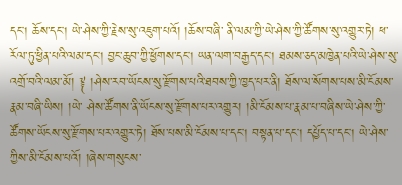དང། ཆོས་དང། ཡེ་ཤེས་ཀྱི་རྗེས་སུ་འཇུག་པའོ། །ཆོས་བཞི་ ནི་ལམ་ཀྱི་ཡེ་ཤེས་ཀྱི་ཚོགས་སུ་འགྱུར་ཏེ། ཕ་རོལ་ཏུ་ཕྱིན་པའི་ལམ་དང། བྱང་ཆུབ་ཀྱི་ཕྱོགས་དང། ཡན་ལག་བརྒྱད་དང། ཐམས་ཅད་མཁྱེན་པའི་ཡེ་ཤེས་སུ་འགྲོ་བའི་ལམ་མོ། ༈ །ཤེས་རབ་ཡོངས་སུ་རྫོགས་པའི་ཐབས་ཀྱི་ཁྱད་པར་ནི། ཐོས་ལ་སོགས་པས་མི་ངོམས་རྣམ་བཞི་ཡིས། །ཡེ་ ཤེས་ཚོགས་ནི་ཡོངས་སུ་རྫོགས་པར་འགྱུར། །མི་ངོམས་པ་རྣམ་པ་བཞིས་ཡེ་ཤེས་ཀྱི་ཚོགས་ཡོངས་སུ་རྫོགས་པར་འགྱུར་ཏེ། ཐོས་པས་མི་ངོམས་པ་དང། བསྟན་པ་དང། དཔྱོད་པ་དང། ཡེ་ཤེས་ཀྱིས་མི་ངོམས་པའོ། །ཞེས་གསུངས་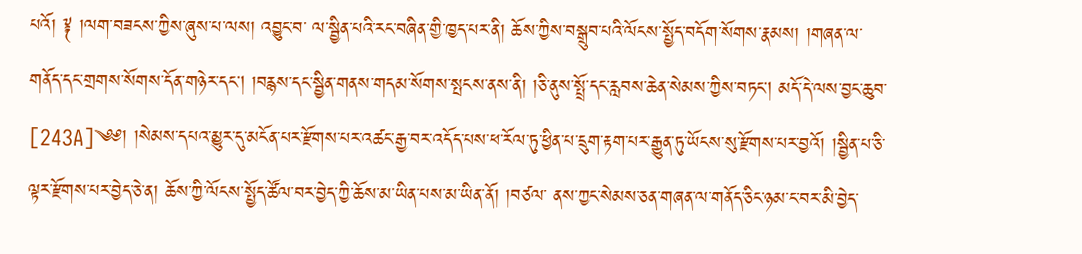པའོ། ༈ །ལག་བཟངས་ཀྱིས་ཞུས་པ་ལས། འབྱུང་བ་ ལ་སྦྱིན་པའི་རང་བཞིན་གྱི་ཁྱད་པར་ནི། ཆོས་ཀྱིས་བསྒྲུབ་པའི་ལོངས་སྤྱོད་བདོག་སོགས་རྣམས། །གཞན་ལ་གནོད་དང་གྲགས་སོགས་དོན་གཉེར་དང། །བརྙས་དང་སྦྱིན་གནས་གདམ་སོགས་སྤངས་ནས་ནི། །ཅི་ནུས་སྤྲོ་དང་རླབས་ཆེན་སེམས་ཀྱིས་བཏང། མདོ་དེ་ལས་བྱང་ཆུབ་ [243A]༄༅། །སེམས་དཔའ་མྱུར་དུ་མངོན་པར་རྫོགས་པར་འཚང་རྒྱ་བར་འདོད་པས་ཕ་རོལ་ཏུ་ཕྱིན་པ་དྲུག་རྟག་པར་རྒྱུན་ཏུ་ཡོངས་སུ་རྫོགས་པར་བྱའོ། །སྦྱིན་པ་ཅི་ལྟར་རྫོགས་པར་བྱེད་ཅེ་ན། ཆོས་ཀྱི་ལོངས་སྤྱོད་ཚོལ་བར་བྱེད་ཀྱི་ཆོས་མ་ཡིན་པས་མ་ཡིན་ནོ། །བཙལ་ ནས་ཀྱང་སེམས་ཅན་གཞན་ལ་གནོད་ཅིང་ཉམ་ང་བར་མི་བྱེད་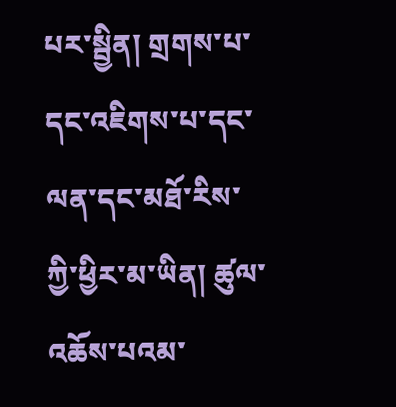པར་སྦྱིན། གྲགས་པ་དང་འཇིགས་པ་དང་ལན་དང་མཐོ་རིས་ཀྱི་ཕྱིར་མ་ཡིན། ཚུལ་འཆོས་པའམ་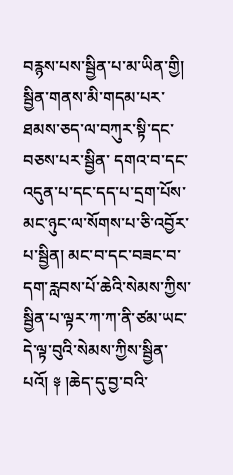བརྙས་པས་སྦྱིན་པ་མ་ཡིན་གྱི། སྦྱིན་གནས་མི་གདམ་པར་ཐམས་ཅད་ལ་བཀུར་སྟི་དང་བཅས་པར་སྦྱིན་ དགའ་བ་དང་འདུན་པ་དང་དད་པ་དྲག་པོས་མང་ཉུང་ལ་སོགས་པ་ཅི་འབྱོར་པ་སྦྱིན། མང་བ་དང་བཟང་བ་དག་རླབས་པོ་ཆེའི་སེམས་ཀྱིས་སྦྱིན་པ་ལྟར་ཀ་ཀ་ནི་ཙམ་ཡང་དེ་ལྟ་བུའི་སེམས་ཀྱིས་སྦྱིན་པའོ། ༈ །ཆེད་དུ་བྱ་བའི་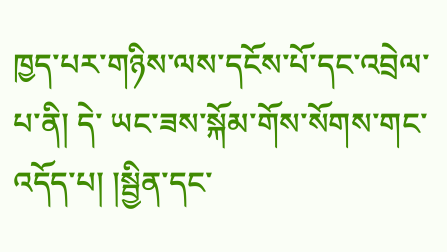ཁྱད་པར་གཉིས་ལས་དངོས་པོ་དང་འབྲེལ་པ་ནི། དེ་ ཡང་ཟས་སྐོམ་གོས་སོགས་གང་འདོད་པ། །སྦྱིན་དང་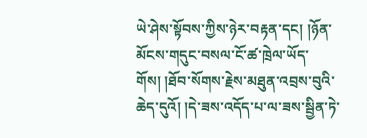ཡེ་ཤེས་སྟོབས་ཀྱིས་ཉེར་བརྟན་དང། །ཉོན་མོངས་གདུང་བསལ་ངོ་ཚ་ཁྲེལ་ཡོད་གོས། །ཐོབ་སོགས་རྗེས་མཐུན་འབྲས་བུའི་ཆེད་དུའོ། །དེ་ཟས་འདོད་པ་ལ་ཟས་སྦྱིན་ཏེ་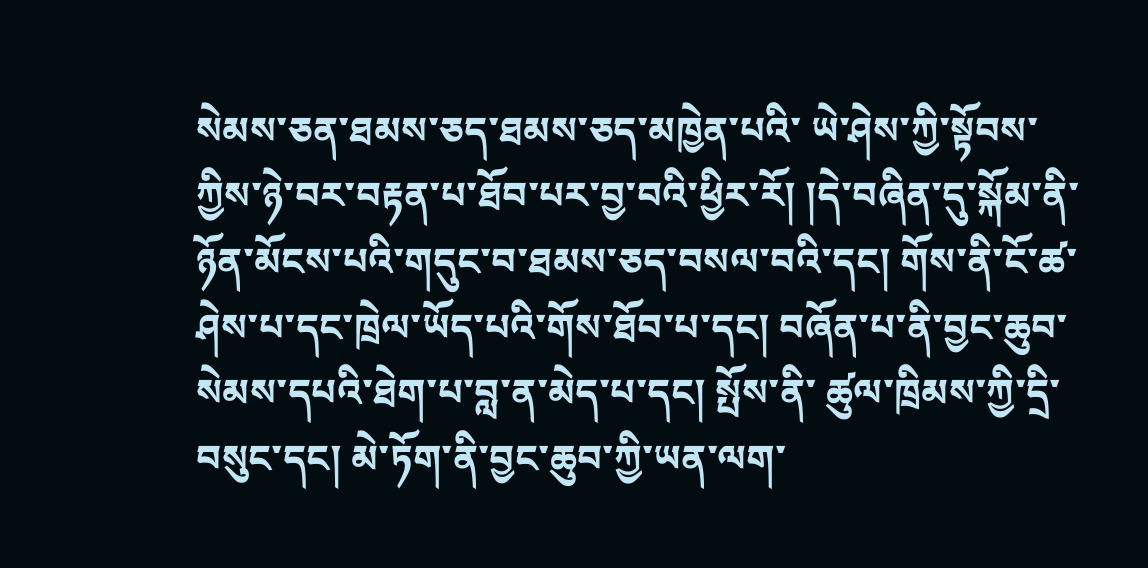སེམས་ཅན་ཐམས་ཅད་ཐམས་ཅད་མཁྱེན་པའི་ ཡེ་ཤེས་ཀྱི་སྟོབས་ཀྱིས་ཉེ་བར་བརྟན་པ་ཐོབ་པར་བྱ་བའི་ཕྱིར་རོ། །དེ་བཞིན་དུ་སྐོམ་ནི་ཉོན་མོངས་པའི་གདུང་བ་ཐམས་ཅད་བསལ་བའི་དང། གོས་ནི་ངོ་ཚ་ཤེས་པ་དང་ཁྲེལ་ཡོད་པའི་གོས་ཐོབ་པ་དང། བཞོན་པ་ནི་བྱང་ཆུབ་སེམས་དཔའི་ཐེག་པ་བླ་ན་མེད་པ་དང། སྤོས་ནི་ ཚུལ་ཁྲིམས་ཀྱི་དྲི་བསུང་དང། མེ་ཏོག་ནི་བྱང་ཆུབ་ཀྱི་ཡན་ལག་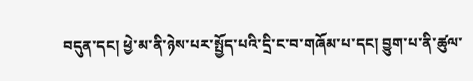བདུན་དང། ཕྱེ་མ་ནི་ཉེས་པར་སྤྱོད་པའི་དྲི་ང་བ་གཞོམ་པ་དང། བྱུག་པ་ནི་ཚུལ་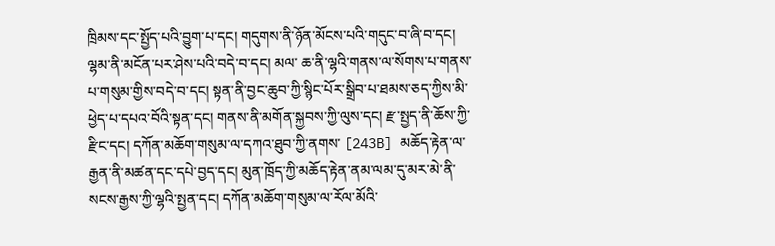ཁྲིམས་དང་སྤྱོད་པའི་བྱུག་པ་དང། གདུགས་ནི་ཉོན་མོངས་པའི་གདུང་བ་ཞི་བ་དང། ལྷམ་ནི་མངོན་པར་ཤེས་པའི་བདེ་བ་དང། མལ་ ཆ་ནི་ལྷའི་གནས་ལ་སོགས་པ་གནས་པ་གསུམ་གྱིས་བདེ་བ་དང། སྟན་ནི་བྱང་ཆུབ་ཀྱི་སྙིང་པོར་སྒྲིབ་པ་ཐམས་ཅད་ཀྱིས་མི་ཕྱེད་པ་དཔའ་བོའི་སྟན་དང། གནས་ནི་མགོན་སྐྱབས་ཀྱི་ལུས་དང། རྫ་སྤྱད་ནི་ཆོས་ཀྱི་རྫིང་དང། དཀོན་མཆོག་གསུམ་ལ་དཀའ་ཐུབ་ཀྱི་ནགས་ [243B] མཆོད་རྟེན་ལ་རྒྱན་ནི་མཚན་དང་དཔེ་བྱད་དང། མུན་ཁྲོད་ཀྱི་མཆོད་རྟེན་ནམ་ལམ་དུ་མར་མེ་ནི་སངས་རྒྱས་ཀྱི་ལྷའི་སྤྱན་དང། དཀོན་མཆོག་གསུམ་ལ་རོལ་མོའི་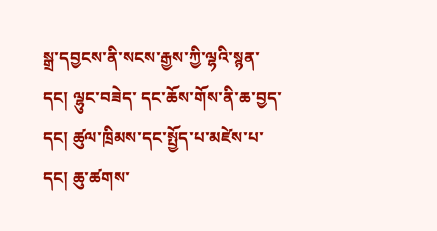སྒྲ་དབྱངས་ནི་སངས་རྒྱས་ཀྱི་ལྷའི་སྙན་དང། ལྷུང་བཟེད་ དང་ཆོས་གོས་ནི་ཆ་བྱད་དང། ཚུལ་ཁྲིམས་དང་སྤྱོད་པ་མཛེས་པ་དང། ཆུ་ཚགས་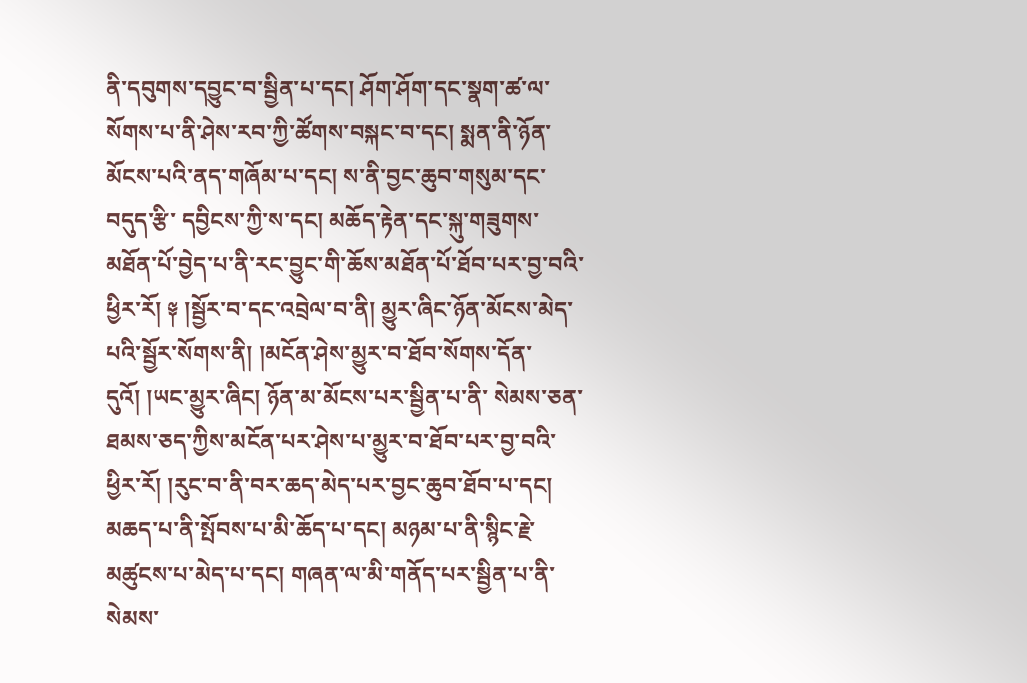ནི་དབུགས་དབྱུང་བ་སྦྱིན་པ་དང། ཤོག་ཤོག་དང་སྣག་ཚ་ལ་སོགས་པ་ནི་ཤེས་རབ་ཀྱི་ཚོགས་བསྐང་བ་དང། སྨན་ནི་ཉོན་མོངས་པའི་ནད་གཞོམ་པ་དང། ས་ནི་བྱང་ཆུབ་གསུམ་དང་བདུད་རྩི་ དབྱིངས་ཀྱི་ས་དང། མཆོད་རྟེན་དང་སྐུ་གཟུགས་མཐོན་པོ་བྱེད་པ་ནི་རང་བྱུང་གི་ཆོས་མཐོན་པོ་ཐོབ་པར་བྱ་བའི་ཕྱིར་རོ། ༈ །སྦྱོར་བ་དང་འབྲེལ་བ་ནི། མྱུར་ཞིང་ཉོན་མོངས་མེད་པའི་སྦྱོར་སོགས་ནི། །མངོན་ཤེས་མྱུར་བ་ཐོབ་སོགས་དོན་དུའོ། །ཡང་མྱུར་ཞིང། ཉོན་མ་མོངས་པར་སྦྱིན་པ་ནི་ སེམས་ཅན་ཐམས་ཅད་ཀྱིས་མངོན་པར་ཤེས་པ་མྱུར་བ་ཐོབ་པར་བྱ་བའི་ཕྱིར་རོ། །རུང་བ་ནི་བར་ཆད་མེད་པར་བྱང་ཆུབ་ཐོབ་པ་དང། མཆད་པ་ནི་སྤོབས་པ་མི་ཆོད་པ་དང། མཉམ་པ་ནི་སྙིང་རྗེ་མཚུངས་པ་མེད་པ་དང། གཞན་ལ་མི་གནོད་པར་སྦྱིན་པ་ནི་སེམས་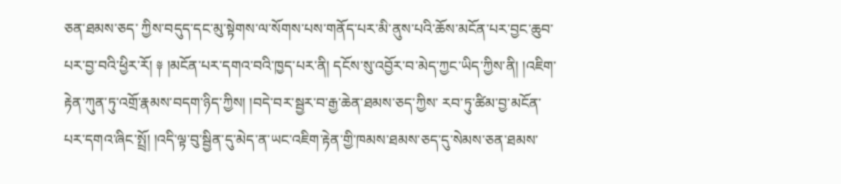ཅན་ཐམས་ཅད་ ཀྱིས་བདུད་དང་མུ་སྟེགས་ལ་སོགས་པས་གནོད་པར་མི་ནུས་པའི་ཆོས་མངོན་པར་བྱང་ཆུབ་པར་བྱ་བའི་ཕྱིར་རོ། ༈ །མངོན་པར་དགའ་བའི་ཁྱད་པར་ནི། དངོས་སུ་འབྱོར་བ་མེད་ཀྱང་ཡིད་ཀྱིས་ནི། །འཇིག་རྟེན་ཀུན་ཏུ་འགྲོ་རྣམས་བདག་ཉིད་ཀྱིས། །བདེ་བར་སྦྱར་བ་རྒྱ་ཆེན་ཐམས་ཅད་ཀྱིས་ རབ་ཏུ་ཚིམ་བྱ་མངོན་པར་དགའ་ཞིང་སྤྲོ། །འདི་ལྟ་བུ་སྦྱིན་དུ་མེད་ན་ཡང་འཇིག་རྟེན་གྱི་ཁམས་ཐམས་ཅད་དུ་སེམས་ཅན་ཐམས་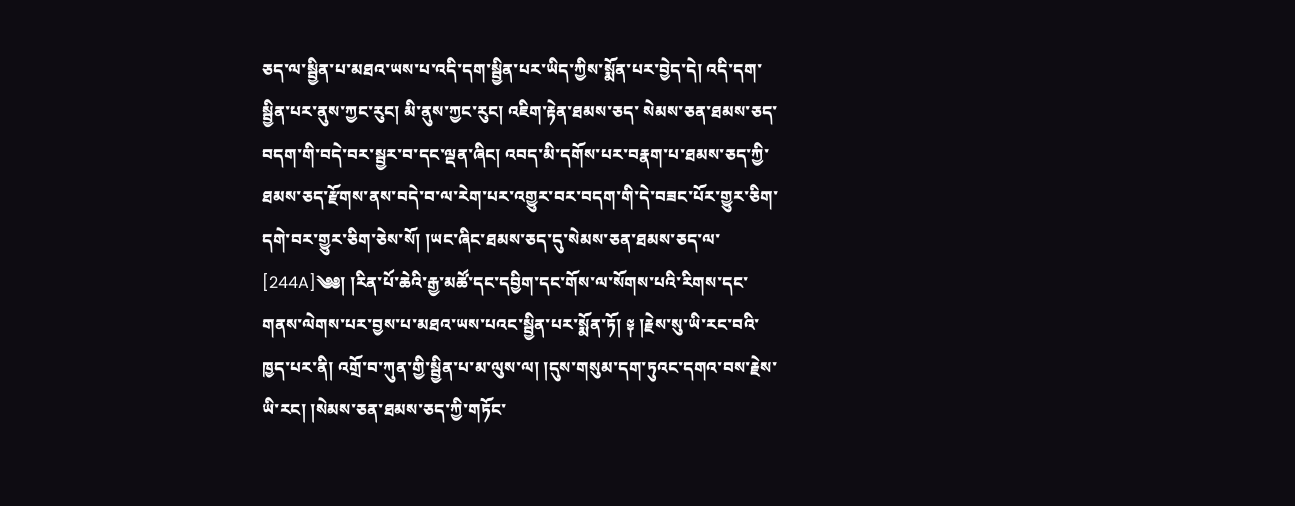ཅད་ལ་སྦྱིན་པ་མཐའ་ཡས་པ་འདི་དག་སྦྱིན་པར་ཡིད་ཀྱིས་སྨོན་པར་བྱེད་དེ། འདི་དག་སྦྱིན་པར་ནུས་ཀྱང་རུང། མི་ནུས་ཀྱང་རུང། འཇིག་རྟེན་ཐམས་ཅད་ སེམས་ཅན་ཐམས་ཅད་བདག་གི་བདེ་བར་སྦྱར་བ་དང་ལྡན་ཞིང། འབད་མི་དགོས་པར་བརྣག་པ་ཐམས་ཅད་ཀྱི་ཐམས་ཅད་རྫོགས་ནས་བདེ་བ་ལ་རེག་པར་འགྱུར་བར་བདག་གི་དེ་བཟང་པོར་གྱུར་ཅིག་དགེ་བར་གྱུར་ཅིག་ཅེས་སོ། །ཡང་ཞིང་ཐམས་ཅད་དུ་སེམས་ཅན་ཐམས་ཅད་ལ་ [244A]༄༅། །རིན་པོ་ཆེའི་རྒྱ་མཚོ་དང་དབྱིག་དང་གོས་ལ་སོགས་པའི་རིགས་དང་གནས་ལེགས་པར་བྱས་པ་མཐའ་ཡས་པའང་སྦྱིན་པར་སྨོན་ཏོ། ༈ །རྗེས་སུ་ཡི་རང་བའི་ཁྱད་པར་ནི། འགྲོ་བ་ཀུན་གྱི་སྦྱིན་པ་མ་ལུས་ལ། །དུས་གསུམ་དག་ཏུའང་དགའ་བས་རྗེས་ ཡི་རང། །སེམས་ཅན་ཐམས་ཅད་ཀྱི་གཏོང་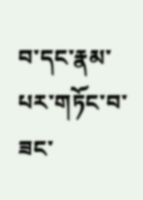བ་དང་རྣམ་པར་གཏོང་བ་ཟང་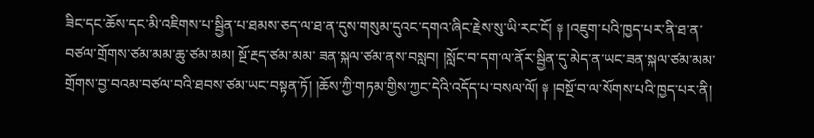ཟིང་དང་ཆོས་དང་མི་འཇིགས་པ་སྦྱིན་པ་ཐམས་ཅད་ལ་ཐ་ན་དུས་གསུམ་དུའང་དགའ་ཞིང་རྗེས་སུ་ཡི་རང་ངོ། ༈ །འཇུག་པའི་ཁྱད་པར་ནི་ཐ་ན་བཙལ་གྲོགས་ཙམ་མམ་ཆུ་ཙམ་མམ། སྔོ་རྔད་ཙམ་མམ་ ཟན་སྐལ་ཙམ་ནས་བསླབ། །སློང་བ་དག་ལ་ནོར་སྦྱིན་དུ་མེད་ན་ཡང་ཟན་སྐལ་ཙམ་མམ་གྲོགས་བྱ་བའམ་བཙལ་བའི་ཐབས་ཙམ་ཡང་བསྟན་ཏོ། །ཆོས་ཀྱི་གཏམ་གྱིས་ཀྱང་དེའི་འདོད་པ་བསལ་ལོ། ༈ །བསྔོ་བ་ལ་སོགས་པའི་ཁྱད་པར་ནི།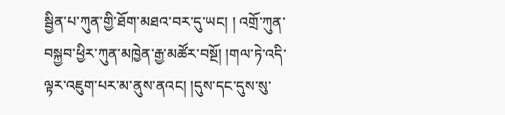སྦྱིན་པ་ཀུན་གྱི་ཐོག་མཐའ་བར་དུ་ཡང། ། འགྲོ་ཀུན་བསྐྱབ་ཕྱིར་ཀུན་མཁྱེན་རྒྱ་མཚོར་བསྔོ། །གལ་ཏེ་འདི་ལྟར་འཇུག་པར་མ་ནུས་ནའང། །དུས་དང་དུས་སུ་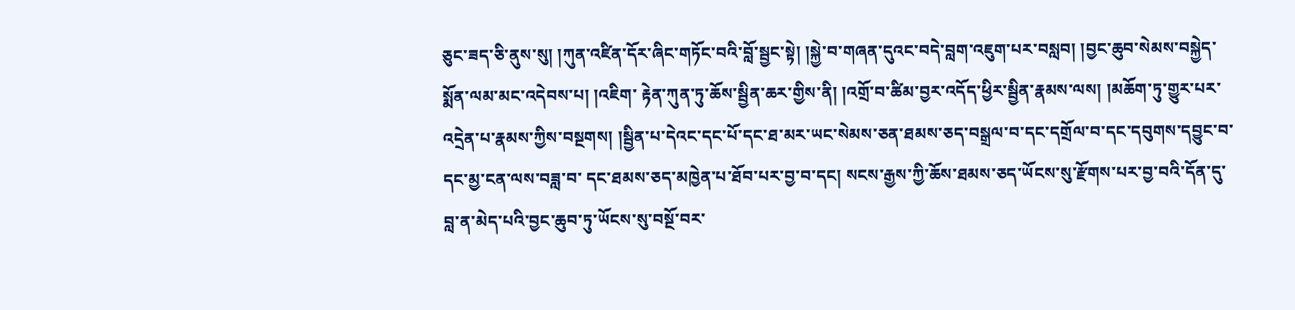ཅུང་ཟད་ཅི་ནུས་སུ། །ཀུན་འཛིན་དོར་ཞིང་གཏོང་བའི་བློ་སྦྱང་སྟེ། །སྐྱེ་བ་གཞན་དུའང་བདེ་བླག་འཇུག་པར་བསླབ། །བྱང་ཆུབ་སེམས་བསྐྱེད་སྨོན་ལམ་མང་འདེབས་པ། །འཇིག་ རྟེན་ཀུན་ཏུ་ཆོས་སྦྱིན་ཆར་གྱིས་ནི། །འགྲོ་བ་ཚིམ་བྱར་འདོད་ཕྱིར་སྦྱིན་རྣམས་ལས། །མཆོག་ཏུ་གྱུར་པར་འདྲེན་པ་རྣམས་ཀྱིས་བསྔགས། །སྦྱིན་པ་དེའང་དང་པོ་དང་ཐ་མར་ཡང་སེམས་ཅན་ཐམས་ཅད་བསྒྲལ་བ་དང་དགྲོལ་བ་དང་དབུགས་དབྱུང་བ་དང་མྱ་ངན་ལས་བཟླ་བ་ དང་ཐམས་ཅད་མཁྱེན་པ་ཐོབ་པར་བྱ་བ་དང། སངས་རྒྱས་ཀྱི་ཆོས་ཐམས་ཅད་ཡོངས་སུ་རྫོགས་པར་བྱ་བའི་དོན་དུ་བླ་ན་མེད་པའི་བྱང་ཆུབ་ཏུ་ཡོངས་སུ་བསྔོ་བར་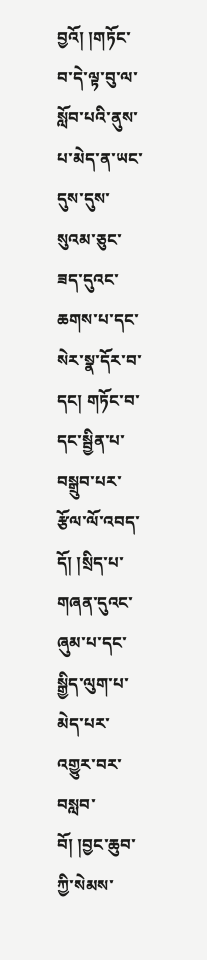བྱའོ། །གཏོང་བ་དེ་ལྟ་བུ་ལ་སློབ་པའི་ནུས་པ་མེད་ན་ཡང་དུས་དུས་སུའམ་ཅུང་ཟད་དུའང་ཆགས་པ་དང་སེར་སྣ་དོར་བ་ དང། གཏོང་བ་དང་སྦྱིན་པ་བསྒྲུབ་པར་རྩོལ་ལོ་འབད་དོ། །སྲིད་པ་གཞན་དུའང་ཞུམ་པ་དང་སྒྱིད་ལུག་པ་མེད་པར་འགྱུར་བར་བསླབ་བོ། །བྱང་ཆུབ་ཀྱི་སེམས་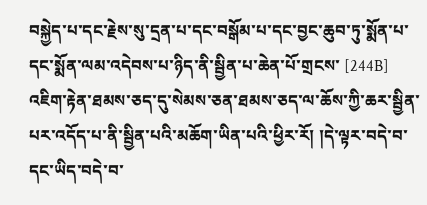བསྐྱེད་པ་དང་རྗེས་སུ་དྲན་པ་དང་བསྒོམ་པ་དང་བྱང་ཆུབ་ཏུ་སྨོན་པ་དང་སྨོན་ལམ་འདེབས་པ་ཉིད་ནི་སྦྱིན་པ་ཆེན་པོ་གྲངས་ [244B] འཇིག་རྟེན་ཐམས་ཅད་དུ་སེམས་ཅན་ཐམས་ཅད་ལ་ཆོས་ཀྱི་ཆར་སྦྱིན་པར་འདོད་པ་ནི་སྦྱིན་པའི་མཆོག་ཡིན་པའི་ཕྱིར་རོ། །དེ་ལྟར་བདེ་བ་དང་ཡིད་བདེ་བ་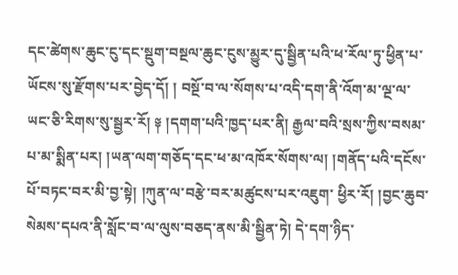དང་ཚེགས་ཆུང་ངུ་དང་སྡུག་བསྔལ་ཆུང་ངུས་མྱུར་དུ་སྦྱིན་པའི་ཕ་རོལ་ཏུ་ཕྱིན་པ་ཡོངས་སུ་རྫོགས་པར་བྱེད་དོ། ། བསྔོ་བ་ལ་སོགས་པ་འདི་དག་ནི་འོག་མ་ལྔ་ལ་ཡང་ཅི་རིགས་སུ་སྦྱར་རོ། ༈ །དགག་པའི་ཁྱད་པར་ནི། རྒྱལ་བའི་སྲས་ཀྱིས་བསམ་པ་མ་སྨིན་པར། །ཡན་ལག་གཅོད་དང་ཕ་མ་འཁོར་སོགས་ལ། །གནོད་པའི་དངོས་པོ་བཏང་བར་མི་བྱ་སྟེ། །ཀུན་ལ་བརྩེ་བར་མཚུངས་པར་འཇུག་ ཕྱིར་རོ། །བྱང་ཆུབ་སེམས་དཔའ་ནི་སློང་བ་ལ་ལུས་བཅད་ནས་མི་སྦྱིན་ཏེ། དེ་དག་ཉིད་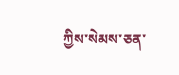ཀྱིས་སེམས་ཅན་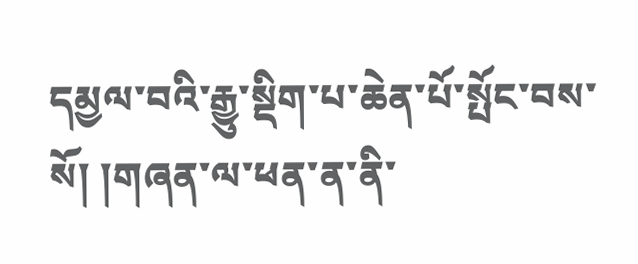དམྱལ་བའི་རྒྱུ་སྡིག་པ་ཆེན་པོ་སྤོང་བས་སོ། །གཞན་ལ་ཕན་ན་ནི་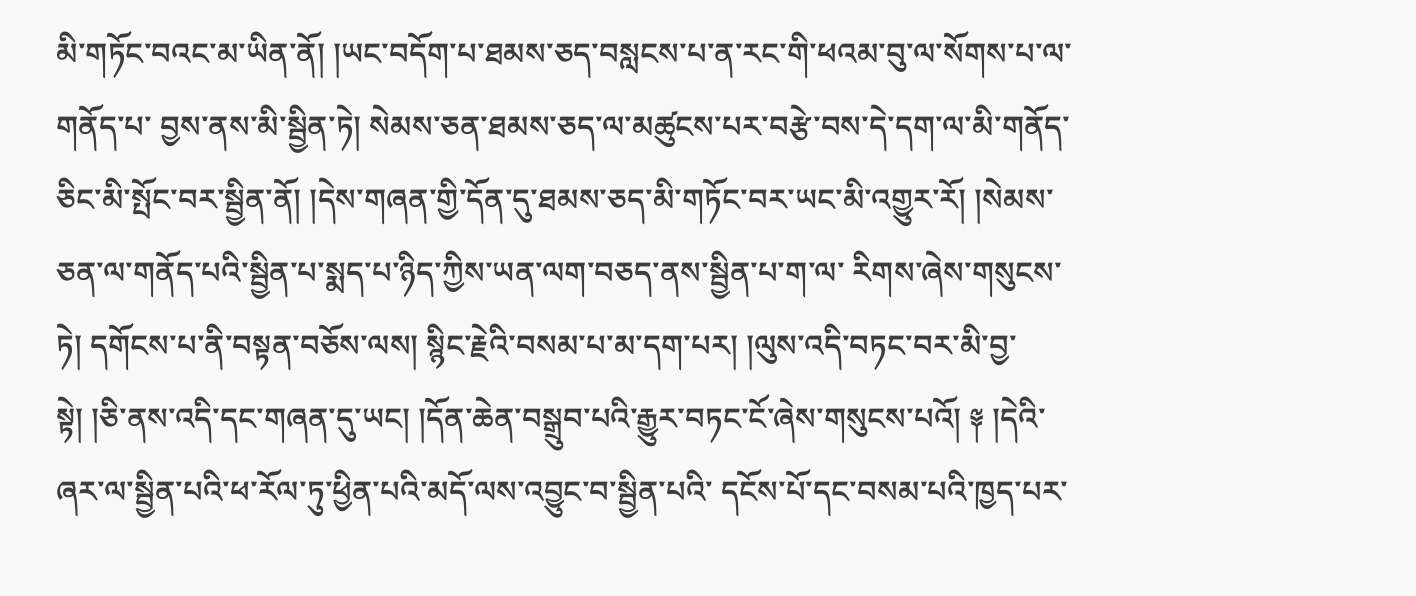མི་གཏོང་བའང་མ་ཡིན་ནོ། །ཡང་བདོག་པ་ཐམས་ཅད་བསླངས་པ་ན་རང་གི་ཕའམ་བུ་ལ་སོགས་པ་ལ་གནོད་པ་ བྱས་ནས་མི་སྦྱིན་ཏེ། སེམས་ཅན་ཐམས་ཅད་ལ་མཚུངས་པར་བརྩེ་བས་དེ་དག་ལ་མི་གནོད་ཅིང་མི་སྤོང་བར་སྦྱིན་ནོ། །དེས་གཞན་གྱི་དོན་དུ་ཐམས་ཅད་མི་གཏོང་བར་ཡང་མི་འགྱུར་རོ། །སེམས་ཅན་ལ་གནོད་པའི་སྦྱིན་པ་སྨད་པ་ཉིད་ཀྱིས་ཡན་ལག་བཅད་ནས་སྦྱིན་པ་ག་ལ་ རིགས་ཞེས་གསུངས་ཏེ། དགོངས་པ་ནི་བསྟན་བཅོས་ལས། སྙིང་རྗེའི་བསམ་པ་མ་དག་པར། །ལུས་འདི་བཏང་བར་མི་བྱ་སྟེ། །ཅི་ནས་འདི་དང་གཞན་དུ་ཡང། །དོན་ཆེན་བསྒྲུབ་པའི་རྒྱུར་བཏང་ངོ་ཞེས་གསུངས་པའོ། ༈ །དེའི་ཞར་ལ་སྦྱིན་པའི་ཕ་རོལ་ཏུ་ཕྱིན་པའི་མདོ་ལས་འབྱུང་བ་སྦྱིན་པའི་ དངོས་པོ་དང་བསམ་པའི་ཁྱད་པར་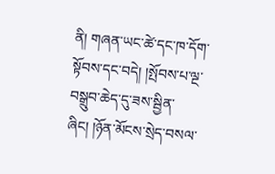ནི། གཞན་ཡང་ཚེ་དང་ཁ་དོག་སྟོབས་དང་བདེ། །སྤོབས་པ་ལྔ་བསྒྲུབ་ཆེད་དུ་ཟས་སྦྱིན་ཞིང། །ཉོན་མོངས་སྲེད་བསལ་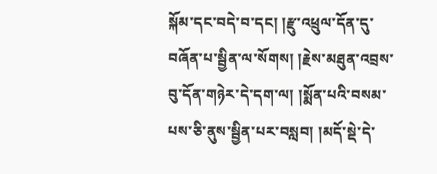སྐོམ་དང་བདེ་བ་དང། །རྫུ་འཕྲུལ་དོན་དུ་བཞོན་པ་སྦྱིན་ལ་སོགས། །རྗེས་མཐུན་འབྲས་བུ་དོན་གཉེར་དེ་དག་ལ། །སྨོན་པའི་བསམ་ པས་ཅི་ནུས་སྦྱིན་པར་བསླབ། །མདོ་སྡེ་དེ་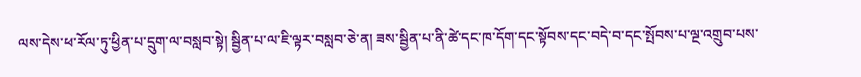ལས་དེས་ཕ་རོལ་ཏུ་ཕྱིན་པ་དྲུག་ལ་བསླབ་སྟེ། སྦྱིན་པ་ལ་ཇི་ལྟར་བསླབ་ཅེ་ན། ཟས་སྦྱིན་པ་ནི་ཚེ་དང་ཁ་དོག་དང་སྟོབས་དང་བདེ་བ་དང་སྤོབས་པ་ལྔ་འགྲུབ་པས་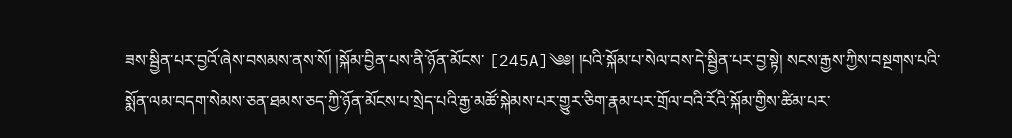ཟས་སྦྱིན་པར་བྱའོ་ཞེས་བསམས་ནས་སོ། །སྐོམ་བྱིན་པས་ནི་ཉོན་མོངས་ [245A]༄༅། །པའི་སྐོམ་པ་སེལ་བས་དེ་སྦྱིན་པར་བྱ་སྟེ། སངས་རྒྱས་ཀྱིས་བསྔགས་པའི་སྨོན་ལམ་བདག་སེམས་ཅན་ཐམས་ཅད་ཀྱི་ཉོན་མོངས་པ་སྲེད་པའི་རྒྱ་མཚོ་སྐེམས་པར་གྱུར་ཅིག་རྣམ་པར་གྲོལ་བའི་རོའི་སྐོམ་གྱིས་ཚིམ་པར་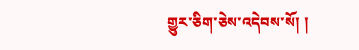གྱུར་ཅིག་ཅེས་འདེབས་སོ། །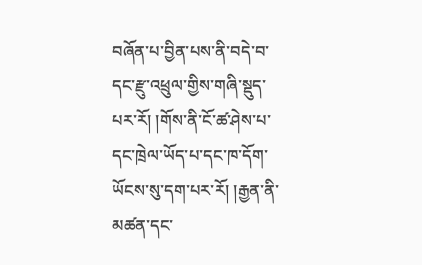བཞོན་པ་བྱིན་པས་ནི་བདེ་བ་དང་རྫུ་འཕྲུལ་གྱིས་གཞི་སྡུད་པར་རོ། །གོས་ནི་ངོ་ཚ་ཤེས་པ་དང་ཁྲེལ་ཡོད་པ་དང་ཁ་དོག་ཡོངས་སུ་དག་པར་རོ། །རྒྱན་ནི་མཚན་དང་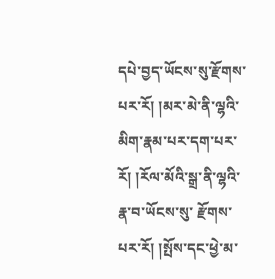དཔེ་བྱད་ཡོངས་སུ་རྫོགས་པར་རོ། །མར་མེ་ནི་ལྷའི་མིག་རྣམ་པར་དག་པར་རོ། །རོལ་མོའི་སྒྲ་ནི་ལྷའི་རྣ་བ་ཡོངས་སུ་ རྫོགས་པར་རོ། །སྤོས་དང་ཕྱེ་མ་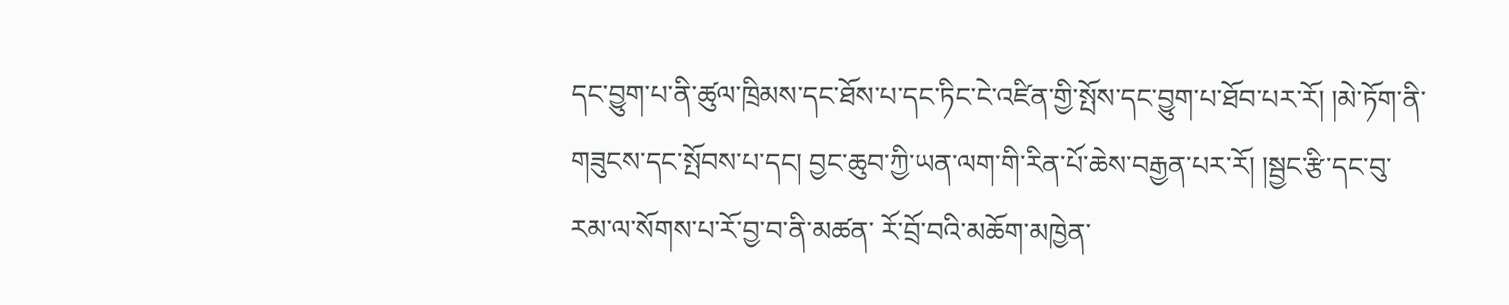དང་བྱུག་པ་ནི་ཚུལ་ཁྲིམས་དང་ཐོས་པ་དང་ཏིང་ངེ་འཛིན་གྱི་སྤོས་དང་བྱུག་པ་ཐོབ་པར་རོ། །མེ་ཏོག་ནི་གཟུངས་དང་སྤོབས་པ་དང། བྱང་ཆུབ་ཀྱི་ཡན་ལག་གི་རིན་པོ་ཆེས་བརྒྱན་པར་རོ། །སྦྱང་རྩི་དང་བུ་རམ་ལ་སོགས་པ་རོ་བྱ་བ་ནི་མཚན་ རོ་བྲོ་བའི་མཆོག་མཁྱེན་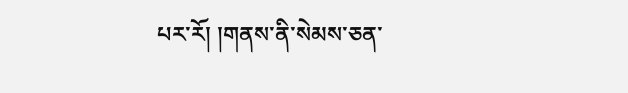པར་རོ། །གནས་ནི་སེམས་ཅན་